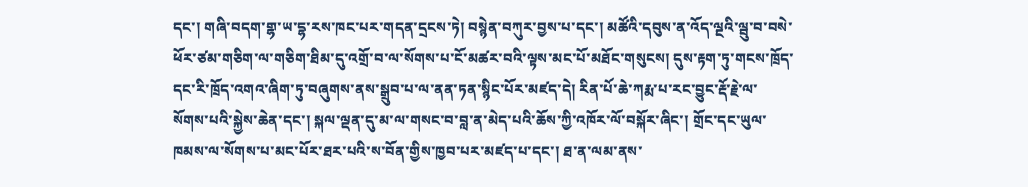དང་། གཞི་བདག་གྷ་ཡ་དྷ་རས་ཁང་པར་གདན་དྲངས་ཏེ། བསྙེན་བཀུར་བྱས་པ་དང་། མཚོའི་དབུས་ན་འོད་ལྔའི་ལྦུ་བ་བསེ་ཕོར་ཙམ་གཅིག་ལ་གཅིག་ཐིམ་དུ་འགྲོ་བ་ལ་སོགས་པ་ངོ་མཚར་བའི་ལྟས་མང་པོ་མཐོང་གསུངས། དུས་རྟག་ཏུ་གངས་ཁྲོད་དང་རི་ཁྲོད་འགའ་ཞིག་ཏུ་བཞུགས་ནས་སྒྲུབ་པ་ལ་ནན་ཏན་སྙིང་པོར་མཛད་དེ། རིན་པོ་ཆེ་ཀརྨ་པ་རང་བྱུང་རྡོ་རྗེ་ལ་སོགས་པའི་སྐྱེས་ཆེན་དང་། སྐལ་ལྡན་དུ་མ་ལ་གསང་བ་བླ་ན་མེད་པའི་ཆོས་ཀྱི་འཁོར་ལོ་བསྐོར་ཞིང་། གྲོང་དང་ཡུལ་ཁམས་ལ་སོགས་པ་མང་པོར་ཐར་པའི་ས་བོན་གྱིས་ཁྱབ་པར་མཛད་པ་དང་། ཐ་ན་ལམ་ནས་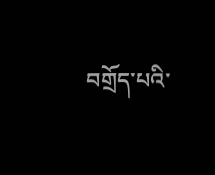བགྲོད་པའི་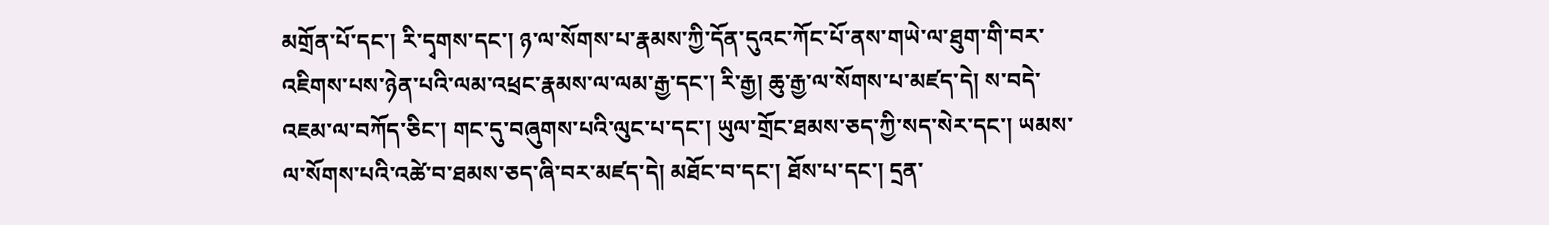མགྲོན་པོ་དང་། རི་དྭགས་དང་། ཉ་ལ་སོགས་པ་རྣམས་ཀྱི་དོན་དུའང་ཀོང་པོ་ནས་གཡེ་ལ་ཐུག་གི་བར་འཇིགས་པས་ཉེན་པའི་ལམ་འཕྲང་རྣམས་ལ་ལམ་རྒྱ་དང་། རི་རྒྱ། ཆུ་རྒྱ་ལ་སོགས་པ་མཛད་དེ། ས་བདེ་འཇམ་ལ་བཀོད་ཅིང་། གང་དུ་བཞུགས་པའི་ལུང་པ་དང་། ཡུལ་གྲོང་ཐམས་ཅད་ཀྱི་སད་སེར་དང་། ཡམས་ལ་སོགས་པའི་འཚེ་བ་ཐམས་ཅད་ཞི་བར་མཛད་དེ། མཐོང་བ་དང་། ཐོས་པ་དང་། དྲན་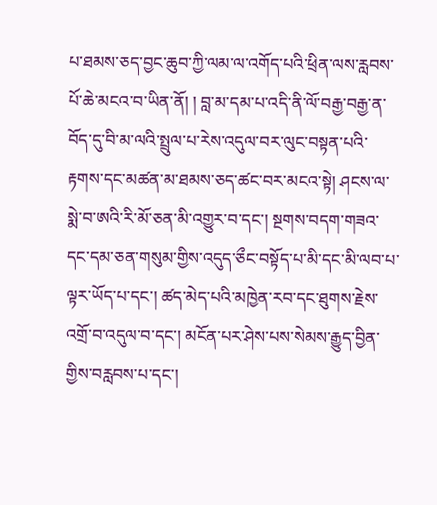པ་ཐམས་ཅད་བྱང་ཆུབ་ཀྱི་ལམ་ལ་འགོད་པའི་ཕྲིན་ལས་རླབས་པོ་ཆེ་མངའ་བ་ཡིན་ནོ། ། བླ་མ་དམ་པ་འདི་ནི་ལོ་བརྒྱ་བརྒྱ་ན་བོད་དུ་བི་མ་ལའི་སྤྲུལ་པ་རེས་འདུལ་བར་ལུང་བསྟན་པའི་རྟགས་དང་མཚན་མ་ཐམས་ཅད་ཚང་བར་མངའ་སྟེ། ཤངས་ལ་སྨེ་བ་ཨའི་རི་མོ་ཅན་མི་འགྱུར་བ་དང་། སྔགས་བདག་གཟའ་དང་དམ་ཅན་གསུམ་གྱིས་འདུད་ཅྀང་བསྟོད་པ་མི་དང་མི་ལབ་པ་ལྟར་ཡོད་པ་དང་། ཚད་མེད་པའི་མཁྱེན་རབ་དང་ཐུགས་རྗེས་འགྲོ་བ་འདུལ་བ་དང་། མངོན་པར་ཤེས་པས་སེམས་རྒྱུད་བྱིན་གྱིས་བརླབས་པ་དང་།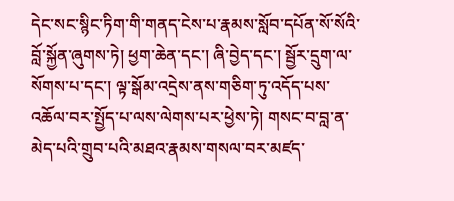དེང་སང་སྙིང་ཏིག་གི་གནད་ངེས་པ་རྣམས་སློབ་དཔོན་སོ་སོའི་བློ་སྐྱོན་ཞུགས་ཏེ། ཕྱག་ཆེན་དང་། ཞི་བྱེད་དང་། སྦྱོར་དྲུག་ལ་སོགས་པ་དང་། ལྟ་སྒོམ་འདྲེས་ནས་གཅིག་ཏུ་འདོད་པས་འཆོལ་བར་སྤྱོད་པ་ལས་ལེགས་པར་ཕྱེས་ཏེ། གསང་བ་བླ་ན་མེད་པའི་གྲུབ་པའི་མཐའ་རྣམས་གསལ་བར་མཛད་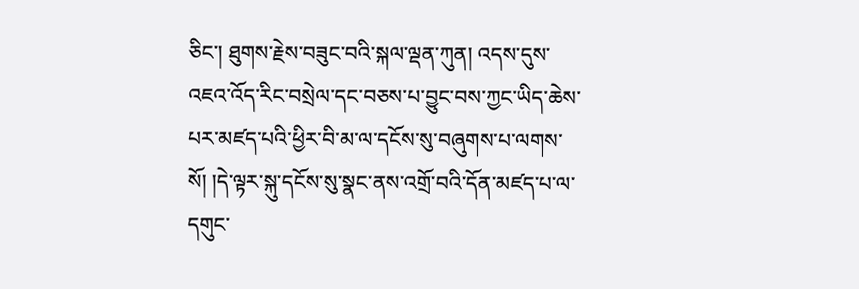ཅིང་། ཐུགས་རྗེས་བཟུང་བའི་སྐལ་ལྡན་ཀུན། འདས་དུས་འཇའ་འོད་རིང་བསྲེལ་དང་བཅས་པ་བྱུང་བས་ཀྱང་ཡིད་ཆེས་པར་མཛད་པའི་ཕྱིར་བི་མ་ལ་དངོས་སུ་བཞུགས་པ་ལགས་སོ། །དེ་ལྟར་སྐུ་དངོས་སུ་སྣང་ནས་འགྲོ་བའི་དོན་མཛད་པ་ལ་དགུང་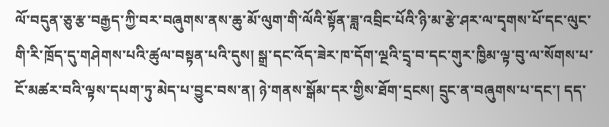ལོ་བདུན་ཅུ་རྩ་བརྒྱད་ཀྱི་བར་བཞུགས་ནས་ཆུ་མོ་ལུག་གི་ལོའི་སྟོན་ཟླ་འབྲིང་པོའི་ཉི་མ་རྩེ་ཤར་ལ་དྭགས་པོ་དང་ལུང་གི་རི་ཁྲོད་དུ་གཤེགས་པའི་ཚུལ་བསྟན་པའི་དུས། སྒྲ་དང་འོད་ཟེར་ཁ་དོག་ལྔའི་དྲྭ་བ་དང་གུར་ཁྱིམ་ལྟ་བུ་ལ་སོགས་པ་ངོ་མཚར་བའི་ལྟས་དཔག་ཏུ་མེད་པ་བྱུང་བས་ན། ཉེ་གནས་སྒོམ་དར་གྱིས་ཐོག་དྲངས། དྲུང་ན་བཞུགས་པ་དང་། དད་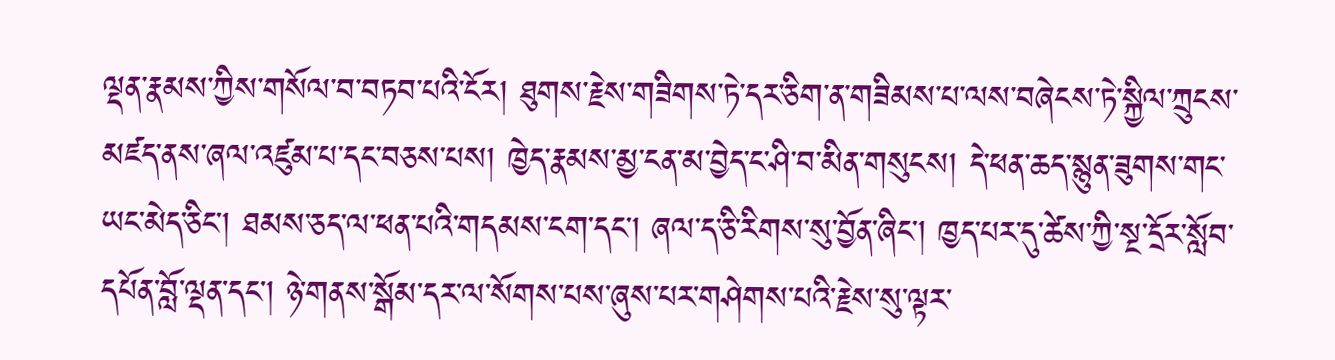ལྡན་རྣམས་ཀྱིས་གསོལ་བ་བཏབ་པའི་ངོར། ཐུགས་རྗེས་གཟིགས་ཏེ་དར་ཅིག་ན་གཟིམས་པ་ལས་བཞེངས་ཏེ་སྐྱིལ་ཀྲུངས་མཛད་ནས་ཞལ་འཛུམ་པ་དང་བཅས་པས། ཁྱེད་རྣམས་མྱ་ངན་མ་བྱེད་ང་ཤི་བ་མིན་གསུངས། དེ་ཕན་ཆད་སྙུན་ཟུགས་གང་ཡང་མེད་ཅིང་། ཐམས་ཅད་ལ་ཕན་པའི་གདམས་ངག་དང་། ཞལ་ད་ཅི་རིགས་སུ་བྱོན་ཞིང་། ཁྱད་པར་དུ་ཚེས་ཀྱི་སྔ་དྲོར་སློབ་དཔོན་བློ་ལྡན་དང་། ཉེ་གནས་སྒོམ་དར་ལ་སོགས་པས་ཞུས་པར་གཤེགས་པའི་རྗེས་སུ་ལྟར་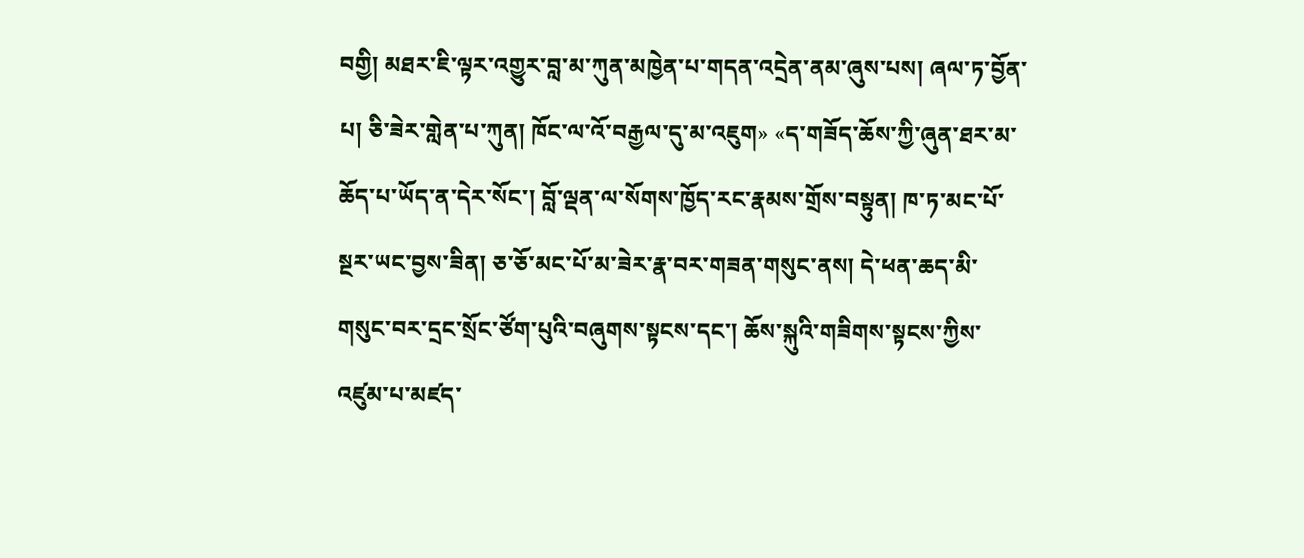བགྱི། མཐར་ཇི་ལྟར་འགྱུར་བླ་མ་ཀུན་མཁྱེན་པ་གདན་འདྲེན་ནམ་ཞུས་པས། ཞལ་ཏ་བྱོན་པ། ཅི་ཟེར་གླེན་པ་ཀུན། ཁོང་ལ་འོ་བརྒྱལ་དུ་མ་འཇུག» «ད་གཟོད་ཆོས་ཀྱི་ཞུན་ཐར་མ་ཆོད་པ་ཡོད་ན་དེར་སོང་། བློ་ལྡན་ལ་སོགས་ཁྱོད་རང་རྣམས་གྲོས་བསྟུན། ཁ་ཏ་མང་པོ་སྔར་ཡང་བྱས་ཟིན། ཅ་ཅོ་མང་པོ་མ་ཟེར་རྣ་བར་གཟན་གསུང་ནས། དེ་ཕན་ཆད་མི་གསུང་བར་དྲང་སྲོང་ཙོག་པུའི་བཞུགས་སྟངས་དང་། ཆོས་སྐུའི་གཟིགས་སྟངས་ཀྱིས་འཛུམ་པ་མཛད་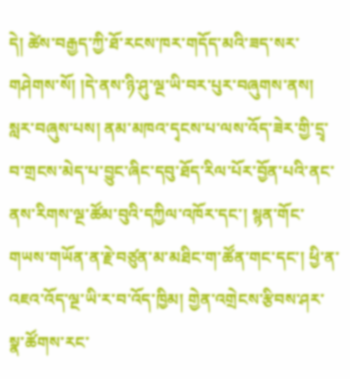དེ། ཚེས་བརྒྱད་ཀྱི་ཐོ་རངས་ཁར་གདོད་མའི་ཟད་སར་གཤེགས་སོ། །དེ་ནས་ཉི་ཤུ་ལྔ་ཡི་བར་པུར་བཞུགས་ནས། སླར་བཞུས་པས། ནམ་མཁའ་དྭངས་པ་ལས་འོད་ཟེར་གྱི་དྲྭ་བ་གྲངས་མེད་པ་བྱུང་ཞིང་དབུ་ཐོད་རིལ་པོར་བྱོན་པའི་ནང་ནས་རིགས་ལྔ་ཚོམ་བུའི་དཀྱིལ་འཁོར་དང་། སྙན་གོང་གཡས་གཡོན་ན་རྗེ་བཙུན་མ་མཐིང་ག་ཚོན་གང་དང་། ཕྱི་ན་འཇའ་འོད་ལྔ་ཡི་ར་བ་འོད་ཁྱིམ། གྱེན་འགྲེངས་རྩིབས་ཤར་སྣ་ཚོགས་རང་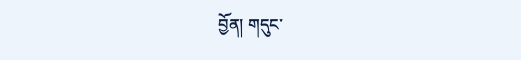བྱོན། གདུང་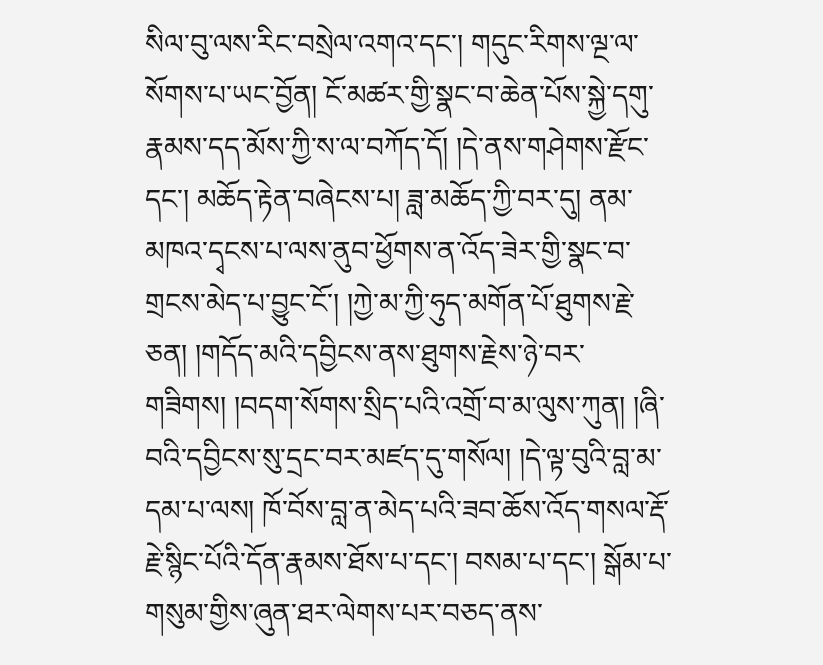སིལ་བུ་ལས་རིང་བསྲེལ་འགའ་དང་། གདུང་རིགས་ལྔ་ལ་སོགས་པ་ཡང་བྱོན། ངོ་མཚར་གྱི་སྣང་བ་ཆེན་པོས་སྐྱེ་དགུ་རྣམས་དད་མོས་ཀྱི་ས་ལ་བཀོད་དོ། །དེ་ནས་གཤེགས་རྫོང་དང་། མཆོད་རྟེན་བཞེངས་པ། ཟླ་མཆོད་ཀྱི་བར་དུ། ནམ་མཁའ་དྭངས་པ་ལས་ནུབ་ཕྱོགས་ན་འོད་ཟེར་གྱི་སྣང་བ་གྲངས་མེད་པ་བྱུང་ངོ་། །ཀྱེ་མ་ཀྱི་ཧུད་མགོན་པོ་ཐུགས་རྗེ་ཅན། །གདོད་མའི་དབྱིངས་ནས་ཐུགས་རྗེས་ཉེ་བར་གཟིགས། །བདག་སོགས་སྲིད་པའི་འགྲོ་བ་མ་ལུས་ཀུན། །ཞི་བའི་དབྱིངས་སུ་དྲང་བར་མཛད་དུ་གསོལ། །དེ་ལྟ་བུའི་བླ་མ་དམ་པ་ལས། ཁོ་བོས་བླ་ན་མེད་པའི་ཟབ་ཆོས་འོད་གསལ་རྡོ་རྗེ་སྙིང་པོའི་དོན་རྣམས་ཐོས་པ་དང་། བསམ་པ་དང་། སྒོམ་པ་གསུམ་གྱིས་ཞུན་ཐར་ལེགས་པར་བཅད་ནས་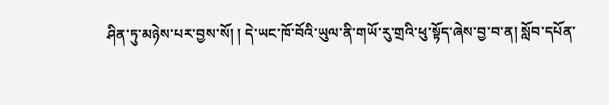ཤིན་ཏུ་མཉེས་པར་བྱས་སོ། ། དེ་ཡང་ཁོ་བོའི་ཡུལ་ནི་གཡོ་རུ་གྲའི་ཕུ་སྟོད་ཞེས་བྱ་བ་ན། སློབ་དཔོན་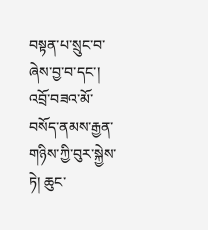བསྟན་པ་སྲུང་བ་ཞེས་བྱ་བ་དང་། འབྲོ་བཟའ་མོ་བསོད་ནམས་རྒྱན་གཉིས་ཀྱི་བུར་སྐྱེས་ཏེ། ཆུང་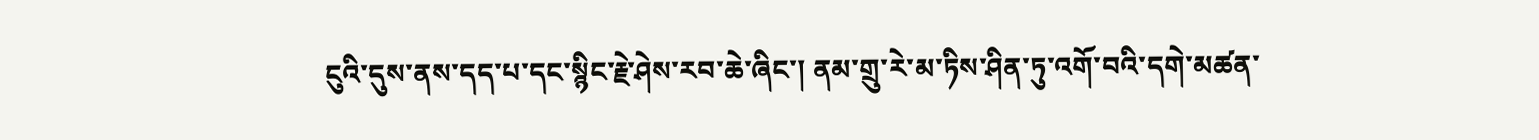ངུའི་དུས་ནས་དད་པ་དང་སྙིང་རྗེ་ཤེས་རབ་ཆེ་ཞིང་། ནམ་གྲུ་རེ་མ་ཏིས་ཤིན་ཏུ་འགོ་བའི་དགེ་མཚན་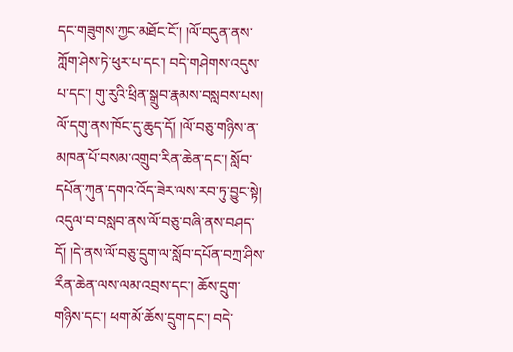དང་གཟུགས་ཀྱང་མཐོང་ངོ་། །ལོ་བདུན་ནས་ཀློག་ཤེས་ཏེ་ཕུར་པ་དང་། བདེ་གཤེགས་འདུས་པ་དང་། གུ་རུའི་ཕྲིན་སྒྲུབ་རྣམས་བསླབས་པས། ལོ་དགུ་ནས་ཁོང་དུ་ཆུད་དོ། །ལོ་བཅུ་གཉིས་ན་མཁན་པོ་བསམ་འགྲུབ་རིན་ཆེན་དང་། སློབ་དཔོན་ཀུན་དགའ་འོད་ཟེར་ལས་རབ་ཏུ་བྱུང་སྟེ། འདུལ་བ་བསླབ་ནས་ལོ་བཅུ་བཞི་ནས་བཤད་དོ། །དེ་ནས་ལོ་བཅུ་དྲུག་ལ་སློབ་དཔོན་བཀྲ་ཤིས་རྀན་ཆེན་ལས་ལམ་འབྲས་དང་། ཆོས་དྲུག་གཉིས་དང་། ཕག་མོ་ཆོས་དྲུག་དང་། བདེ་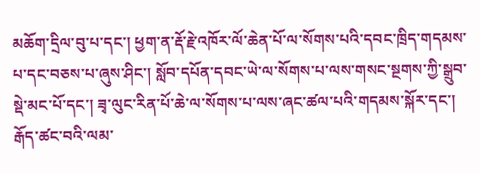མཆོག་དྲིལ་བུ་པ་དང་། ཕྱག་ན་རྡོ་རྗེ་འཁོར་ལོ་ཆེན་པོ་ལ་སོགས་པའི་དབང་ཁྲིད་གདམས་པ་དང་བཅས་པ་ཞུས་ཤིང་། སློབ་དཔོན་དབང་ཡེ་ལ་སོགས་པ་ལས་གསང་སྔགས་ཀྱི་སྒྲུབ་སྡེ་མང་པོ་དང་། ཟྭ་ལུང་རིན་པོ་ཆེ་ལ་སོགས་པ་ལས་ཞང་ཚལ་པའི་གདམས་སྐོར་དང་། རྒོད་ཚང་བའི་ལམ་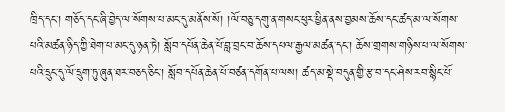ཁྲིད་དང་། གཅོད་དང་ཞི་བྱེད་ལ་སོགས་པ་མང་དུ་མནོས་སོ། །ལོ་བཅུ་དགུ་ན་གསང་ཕུར་ཕྱིན་ནས་བྱམས་ཆོས་དང་ཚད་མ་ལ་སོགས་པའི་མཚན་ཉིད་ཀྱི་ཐེག་པ་མང་དུ་ཉན་ཏེ། སློབ་དཔོན་ཆེན་པོ་བླ་བྲང་བ་ཆོས་དཔལ་རྒྱལ་མཚན་དང་། ཆོས་གྲགས་གཉིས་པ་ལ་སོགས་པའི་དྲུང་དུ་ལོ་དྲུག་ཏུ་ཞུན་ཐར་བཅད་ཅིང་། སློབ་དཔོན་ཆེན་པོ་བཙན་དགོན་པ་ལས། ཚད་མ་སྡེ་བདུན་གྱི་རྩ་བ་དང་ཤེས་རབ་སྙིང་པོ་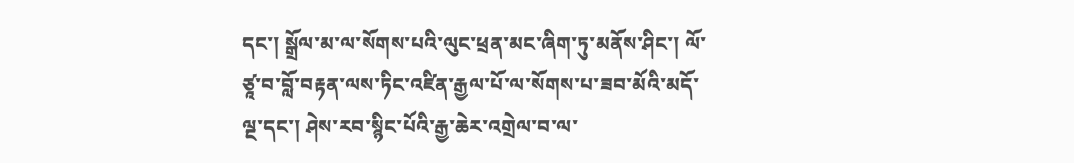དང་། སྒྲོལ་མ་ལ་སོགས་པའི་ལུང་ཕྲན་མང་ཞིག་ཏུ་མནོས་ཤིང་། ལོ་ཙཱ་བ་བློ་བརྟན་ལས་ཏིང་འཛིན་རྒྱལ་པོ་ལ་སོགས་པ་ཟབ་མོའི་མདོ་ལྔ་དང་། ཤེས་རབ་སྙིང་པོའི་རྒྱ་ཆེར་འགྲེལ་བ་ལ་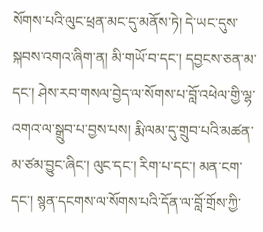སོགས་པའི་ལུང་ཕྲན་མང་དུ་མནོས་ཏེ། དེ་ཡང་དུས་སྐབས་འགའ་ཞིག་ན། མི་གཡོ་བ་དང་། དབྱངས་ཅན་མ་དང་། ཤེས་རབ་གསལ་བྱེད་ལ་སོགས་པ་བློ་འཕེལ་གྱི་ལྷ་འགའ་ལ་སྒྲུབ་པ་བྱས་པས། རྨི་ལམ་དུ་གྲུབ་པའི་མཚན་མ་ཙམ་བྱུང་ཞིང་། ལུང་དང་། རིག་པ་དང་། མན་ངག་དང་། སྙན་དངགས་ལ་སོགས་པའི་དོན་ལ་བློ་གྲོས་ཀྱི་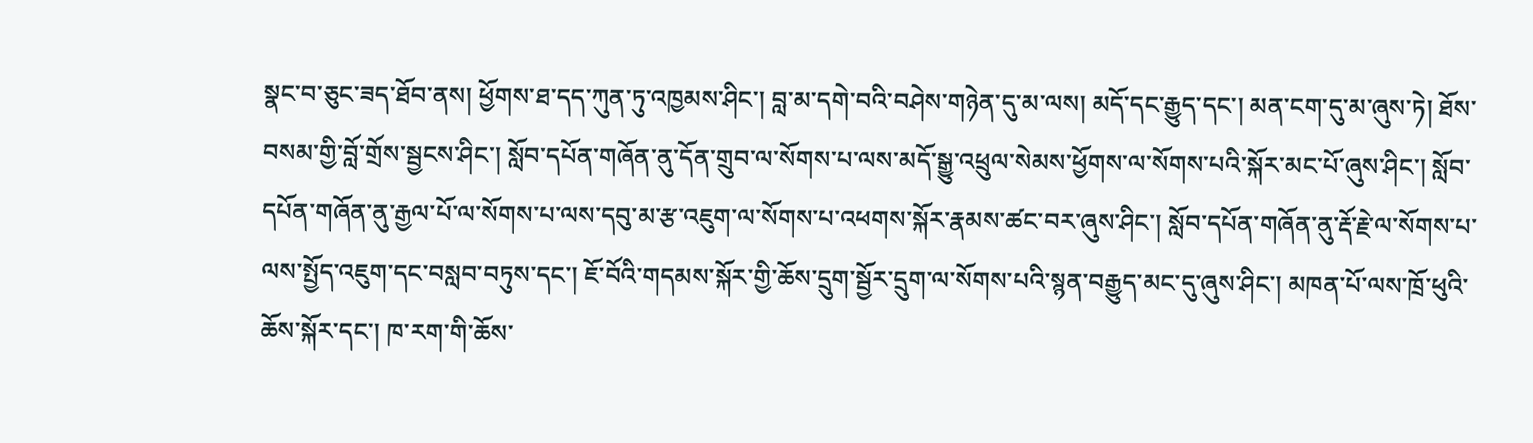སྣང་བ་ཅུང་ཟད་ཐོབ་ནས། ཕྱོགས་ཐ་དད་ཀུན་ཏུ་འཁྱམས་ཤིང་། བླ་མ་དགེ་བའི་བཤེས་གཉེན་དུ་མ་ལས། མདོ་དང་རྒྱུད་དང་། མན་ངག་དུ་མ་ཞུས་ཏེ། ཐོས་བསམ་གྱི་བློ་གྲོས་སྦྱངས་ཤིང་། སློབ་དཔོན་གཞོན་ནུ་དོན་གྲུབ་ལ་སོགས་པ་ལས་མདོ་སྒྱུ་འཕྲུལ་སེམས་ཕྱོགས་ལ་སོགས་པའི་སྐོར་མང་པོ་ཞུས་ཤིང་། སློབ་དཔོན་གཞོན་ནུ་རྒྱལ་པོ་ལ་སོགས་པ་ལས་དབུ་མ་རྩ་འཇུག་ལ་སོགས་པ་འཕགས་སྐོར་རྣམས་ཚང་བར་ཞུས་ཤིང་། སློབ་དཔོན་གཞོན་ནུ་རྡོ་རྗེ་ལ་སོགས་པ་ལས་སྤྱོད་འཇུག་དང་བསླབ་བཏུས་དང་། ཇོ་བོའི་གདམས་སྐོར་གྱི་ཆོས་དྲུག་སྦྱོར་དྲུག་ལ་སོགས་པའི་སྙན་བརྒྱུད་མང་དུ་ཞུས་ཤིང་། མཁན་པོ་ལས་ཁྲོ་ཕུའི་ཆོས་སྐོར་དང་། ཁ་རག་གི་ཆོས་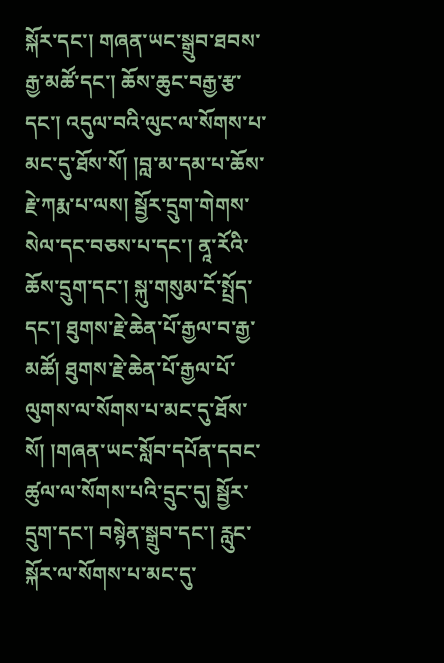སྐོར་དང་། གཞན་ཡང་སྒྲུབ་ཐབས་རྒྱ་མཚོ་དང་། ཆོས་ཆུང་བརྒྱ་རྩ་དང་། འདུལ་བའི་ལུང་ལ་སོགས་པ་མང་དུ་ཐོས་སོ། །བླ་མ་དམ་པ་ཆོས་རྗེ་ཀརྨ་པ་ལས། སྦྱོར་དྲུག་གེགས་སེལ་དང་བཅས་པ་དང་། ནཱ་རོའི་ཆོས་དྲུག་དང་། སྐུ་གསུམ་ངོ་སྤྲོད་དང་། ཐུགས་རྗེ་ཆེན་པོ་རྒྱལ་བ་རྒྱ་མཚོ། ཐུགས་རྗེ་ཆེན་པོ་རྒྱལ་པོ་ལུགས་ལ་སོགས་པ་མང་དུ་ཐོས་སོ། །གཞན་ཡང་སློབ་དཔོན་དབང་ཚུལ་ལ་སོགས་པའི་དྲུང་དུ། སྦྱོར་དྲུག་དང་། བསྙེན་སྒྲུབ་དང་། རླུང་སྐོར་ལ་སོགས་པ་མང་དུ་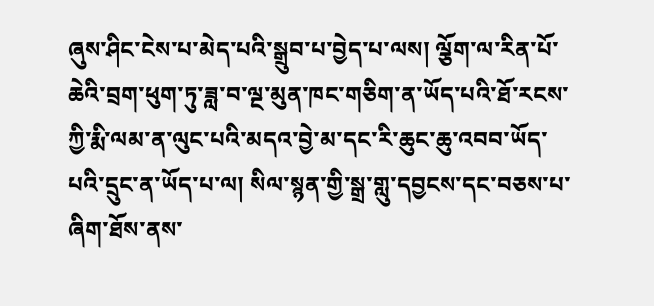ཞུས་ཤིང་ངེས་པ་མེད་པའི་སྒྲུབ་པ་བྱེད་པ་ལས། ལྕོག་ལ་རིན་པོ་ཆེའི་བྲག་ཕུག་ཏུ་ཟླ་བ་ལྔ་མུན་ཁང་གཅིག་ན་ཡོད་པའི་ཐོ་རངས་ཀྱི་རྨི་ལམ་ན་ལུང་པའི་མདའ་བྱེ་མ་དང་རི་ཆུང་ཆུ་འབབ་ཡོད་པའི་དྲུང་ན་ཡོད་པ་ལ། སིལ་སྙན་གྱི་སྒྲ་གླུ་དབྱངས་དང་བཅས་པ་ཞིག་ཐོས་ནས་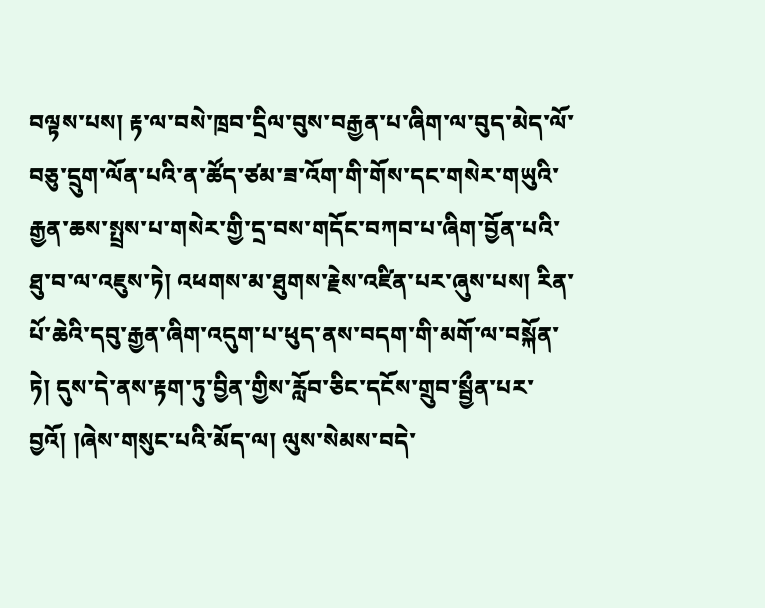བལྟས་པས། རྟ་ལ་བསེ་ཁྲབ་དྲིལ་བུས་བརྒྱན་པ་ཞིག་ལ་བུད་མེད་ལོ་བཅུ་དྲུག་ལོན་པའི་ན་ཚོད་ཙམ་ཟ་འོག་གི་གོས་དང་གསེར་གཡུའི་རྒྱན་ཆས་སྤྲས་པ་གསེར་གྱི་དྲ་བས་གདོང་བཀབ་པ་ཞིག་བྱོན་པའི་ཐུ་བ་ལ་འཇུས་ཏེ། འཕགས་མ་ཐུགས་རྗེས་འཛིན་པར་ཞུས་པས། རིན་པོ་ཆེའི་དབུ་རྒྱན་ཞིག་འདུག་པ་ཕུད་ནས་བདག་གི་མགོ་ལ་བསྐོན་ཏེ། དུས་དེ་ནས་རྟག་ཏུ་བྱིན་གྱིས་རློབ་ཅིང་དངོས་གྲུབ་སྦྱྀན་པར་བྱའོ། །ཞེས་གསུང་པའི་མོད་ལ། ལུས་སེམས་བདེ་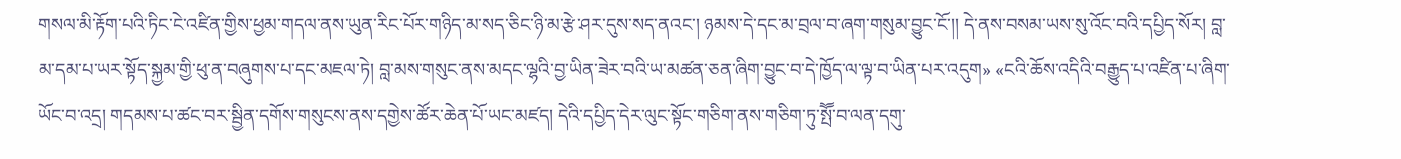གསལ་མི་རྟོག་པའི་ཏིང་ངེ་འཛིན་གྱིས་ཕྱམ་གདལ་ནས་ཡུན་རིང་པོར་གཉིད་མ་སད་ཅིང་ཉི་མ་རྩེ་ཤར་དུས་སད་ནའང་། ཉམས་དེ་དང་མ་བྲལ་བ་ཞག་གསུམ་བྱུང་ངོ་།། དེ་ནས་བསམ་ཡས་སུ་འོང་བའི་དཔྱིད་སོར། བླ་མ་དམ་པ་ཡར་སྟོད་སྐྱམ་གྱི་ཕུ་ན་བཞུགས་པ་དང་མཇལ་ཏེ། བླ་མས་གསུང་ནས་མདང་ལྷའི་བྱ་ཡིན་ཟེར་བའི་ཡ་མཚན་ཅན་ཞིག་བྱུང་བ་དེ་ཁྱོད་ལ་ལྟ་བ་ཡིན་པར་འདུག» «ངའི་ཆོས་འདིའི་བརྒྱུད་པ་འཛིན་པ་ཞིག་ཡོང་བ་འདྲ། གདམས་པ་ཚང་བར་སྦྱིན་དགོས་གསུངས་ནས་དགྱེས་ཚོར་ཆེན་པོ་ཡང་མཛད། དེའི་དཔྱིད་དེར་ལུང་སྟོང་གཅིག་ནས་གཅིག་ཏུ་སྤཽ་བ་ལན་དགུ་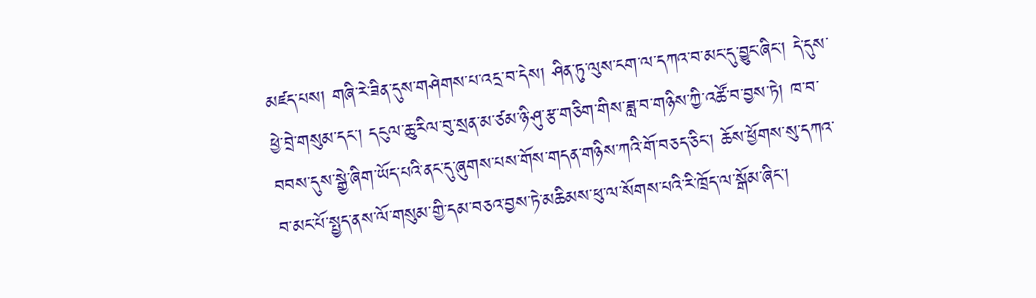མཛད་པས། གཞི་རེ་ཟིན་དུས་གཤེགས་པ་འདྲ་བ་དེས། ཤིན་ཏུ་ལུས་ངག་ལ་དཀའ་བ་མང་དུ་བྱུང་ཞིང་། དེ་དུས་ཕྱེ་བྲེ་གསུམ་དང་། དངུལ་ཆུ་རིལ་བུ་སྲན་མ་ཙམ་ཉི་ཤུ་རྩ་གཅིག་གིས་ཟླ་བ་གཉིས་ཀྱི་འཚོ་བ་བྱས་ཏེ། ཁ་བ་བབས་དུས་སྒྱེ་ཞིག་ཡོད་པའི་ནང་དུ་ཞུགས་པས་གོས་གདན་གཉིས་ཀའི་གོ་བཅད་ཅིང་། ཆོས་ཕྱོགས་སུ་དཀའ་བ་མང་པོ་སྤྱད་ནས་ལོ་གསུམ་གྱི་དམ་བཅའ་བྱས་ཏེ་མཆིམས་ཕུ་ལ་སོགས་པའི་རི་ཁྲོད་ལ་སྒོམ་ཞིང་།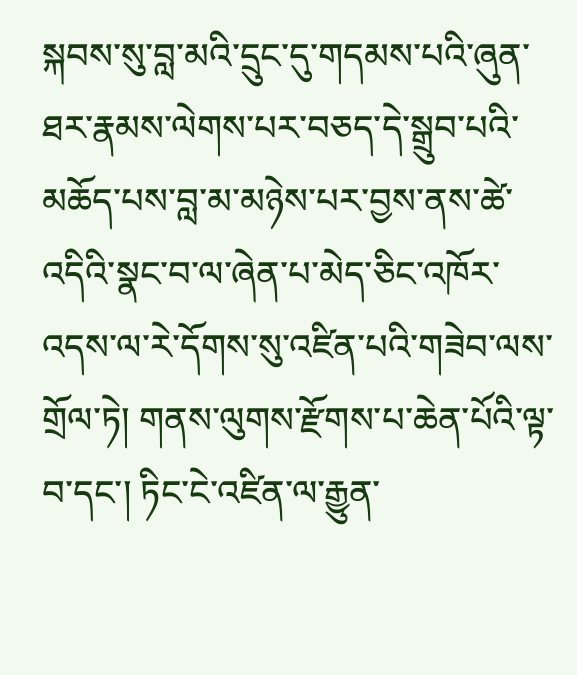སྐབས་སུ་བླ་མའི་དྲུང་དུ་གདམས་པའི་ཞུན་ཐར་རྣམས་ལེགས་པར་བཅད་དེ་སྒྲུབ་པའི་མཆོད་པས་བླ་མ་མཉེས་པར་བྱས་ནས་ཚེ་འདིའི་སྣང་བ་ལ་ཞེན་པ་མེད་ཅིང་འཁོར་འདས་ལ་རེ་དོགས་སུ་འཛིན་པའི་གཟེབ་ལས་གྲོལ་ཏེ། གནས་ལུགས་རྫོགས་པ་ཆེན་པོའི་ལྟ་བ་དང་། ཏིང་ངེ་འཛིན་ལ་རྒྱུན་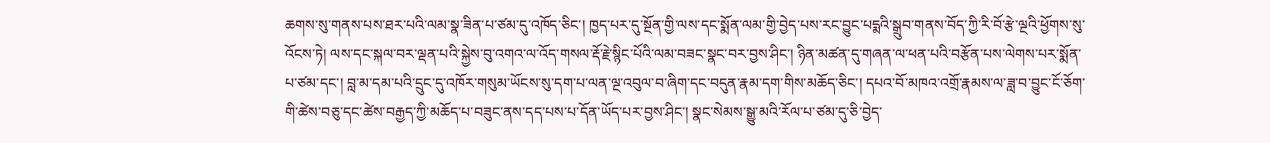ཆགས་སུ་གནས་པས་ཐར་པའི་ལམ་སྣ་ཟིན་པ་ཙམ་དུ་འཁོད་ཅིང་། ཁྱད་པར་དུ་སྔོན་གྱི་ལས་དང་སྨོན་ལམ་གྱི་བྱེད་པས་རང་བྱུང་པདྨའི་སྒྲུབ་གནས་བོད་ཀྱི་རི་བོ་རྩེ་ལྔའི་ཕྱོགས་སུ་འོངས་ཏེ། ལས་དང་སྐལ་བར་ལྡན་པའི་སྐྱེས་བུ་འགའ་ལ་འོད་གསལ་རྡོ་རྗེ་སྙིང་པོའི་ལམ་བཟང་སྣང་བར་བྱས་ཤིང་། ཉིན་མཚན་དུ་གཞན་ལ་ཕན་པའི་བརྩོན་པས་ལེགས་པར་སྨོན་པ་ཙམ་དང་། བླ་མ་དམ་པའི་དྲུང་དུ་འཁོར་གསུམ་ཡོངས་སུ་དག་པ་ལན་ལྔ་འབུལ་བ་ཞིག་དང་བདུན་རྣམ་དག་གིས་མཆོད་ཅིང་། དཔའ་བོ་མཁའ་འགྲོ་རྣམས་ལ་ཟླ་བ་བྱུང་ངོ་ཅོག་གི་ཚེས་བཅུ་དང་ཚེས་བརྒྱད་ཀྱི་མཆོད་པ་བཟུང་ནས་དད་པས་པ་དོན་ཡོད་པར་བྱས་ཤིང་། སྣང་སེམས་སྒྱུ་མའི་རོལ་པ་ཙམ་དུ་ཅི་བྱེད་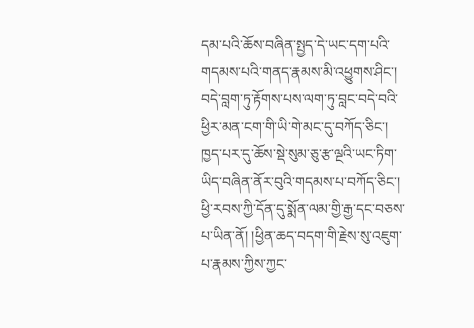དམ་པའི་ཆོས་བཞིན་སྤྱད་དེ་ཡང་དག་པའི་གདམས་པའི་གནད་རྣམས་མི་འཕྱུགས་ཤིང་། བདེ་བླག་ཏུ་རྟོགས་པས་ལག་ཏུ་བླང་བདེ་བའི་ཕྱིར་མན་ངག་གི་ཡི་གེ་མང་དུ་བཀོད་ཅིང་། ཁྱད་པར་དུ་ཆོས་སྡེ་སུམ་ཅུ་རྩ་ལྔའི་ཡང་ཏིག་ཡིད་བཞིན་ནོར་བུའི་གདམས་པ་བཀོད་ཅིང་། ཕྱི་རབས་ཀྱི་དོན་དུ་སྨོན་ལམ་གྱི་རྒྱ་དང་བཅས་པ་ཡིན་ནོ། །ཕྱིན་ཆད་བདག་གི་རྗེས་སུ་འཇུག་པ་རྣམས་ཀྱིས་ཀྱང་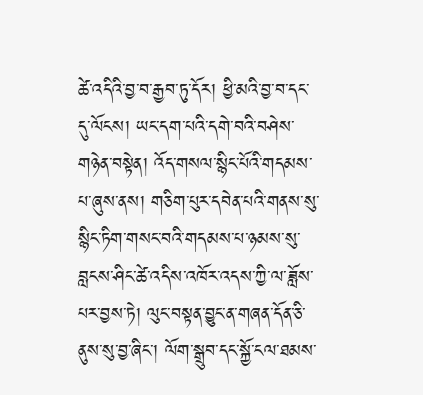ཚེ་འདིའི་བྱ་བ་རྒྱབ་ཏུ་དོར། ཕྱི་མའི་བྱ་བ་དང་དུ་ལོངས། ཡང་དག་པའི་དགེ་བའི་བཤེས་གཉེན་བསྟེན། འོད་གསལ་སྙིང་པོའི་གདམས་པ་ཞུས་ནས། གཅིག་པུར་དབེན་པའི་གནས་སུ་སྙིང་ཏིག་གསང་བའི་གདམས་པ་ཉམས་སུ་བླངས་ཤིང་ཚེ་འདིས་འཁོར་འདས་ཀྱི་ལ་ཟློས་པར་བྱས་ཏེ། ལུང་བསྟན་བྱུང་ན་གཞན་དོན་ཅི་ནུས་སུ་བྱ་ཞིང་། ལོག་སྒྲུབ་དང་སྐྱོ་ངལ་ཐམས་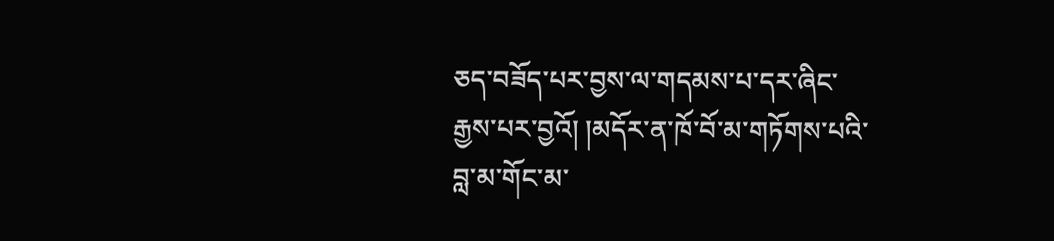ཅད་བཟོད་པར་བྱས་ལ་གདམས་པ་དར་ཞིང་རྒྱས་པར་བྱའོ། །མདོར་ན་ཁོ་བོ་མ་གཏོགས་པའི་བླ་མ་གོང་མ་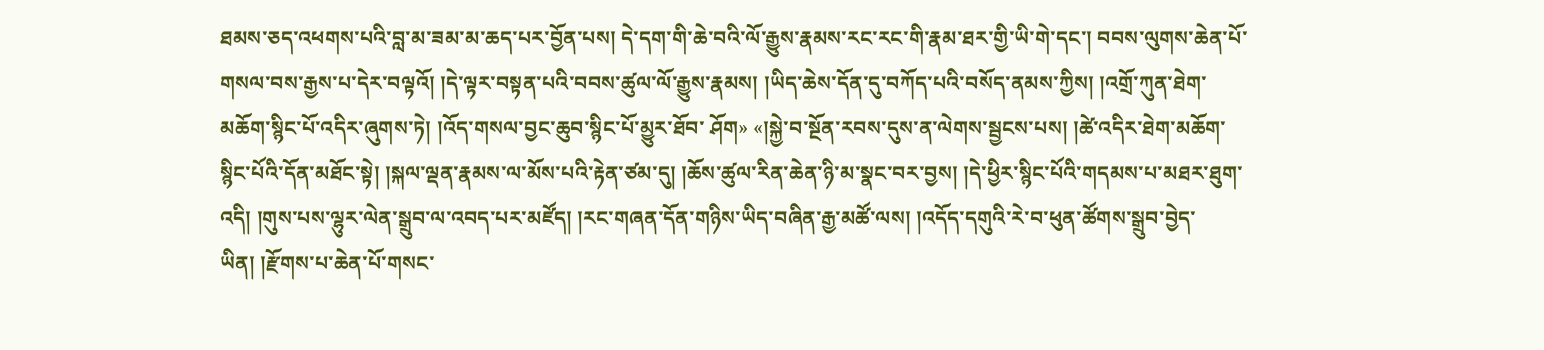ཐམས་ཅད་འཕགས་པའི་བླ་མ་ཟམ་མ་ཆད་པར་བྱོན་པས། དེ་དག་གི་ཆེ་བའི་ལོ་རྒྱུས་རྣམས་རང་རང་གི་རྣམ་ཐར་གྱི་ཡི་གེ་དང་། བབས་ལུགས་ཆེན་པོ་གསལ་བས་རྒྱས་པ་དེར་བལྟའོ། །དེ་ལྟར་བསྟན་པའི་བབས་ཚུལ་ལོ་རྒྱུས་རྣམས། །ཡིད་ཆེས་དོན་དུ་བཀོད་པའི་བསོད་ནམས་ཀྱིས། །འགྲོ་ཀུན་ཐེག་མཆོག་སྙིང་པོ་འདིར་ཞུགས་ཏེ། །འོད་གསལ་བྱང་ཆུབ་སྙིང་པོ་མྱུར་ཐོབ་ ཤོག» «།སྐྱེ་བ་སྔོན་རབས་དུས་ན་ལེགས་སྦྱངས་པས། །ཚེ་འདིར་ཐེག་མཆོག་སྙིང་པོའི་དོན་མཐོང་སྟེ། །སྐལ་ལྡན་རྣམས་ལ་མོས་པའི་རྟེན་ཙམ་དུ། །ཆོས་ཚུལ་རིན་ཆེན་ཉི་མ་སྣང་བར་བྱས། །དེ་ཕྱིར་སྙིང་པོའི་གདམས་པ་མཐར་ཐུག་ འདི། །གུས་པས་ལྷུར་ལེན་སྒྲུབ་ལ་འབད་པར་མཛོད། །རང་གཞན་དོན་གཉིས་ཡིད་བཞིན་རྒྱ་མཚོ་ལས། །འདོད་དགུའི་རེ་བ་ཕུན་ཚོགས་སྒྲུབ་བྱེད་ཡིན། །རྫོགས་པ་ཆེན་པོ་གསང་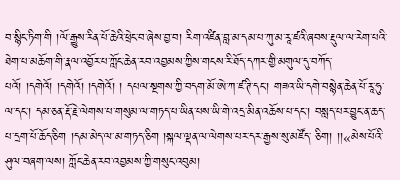བ་སྙིང་ཏིག་གི །ལོ་རྒྱུས་རིན་པོ་ཆེའི་ཕྲེང་བ་ཞེས་བྱ་བ། རིག་འཛིན་བླ་མ་དམ་པ་ཀུ་མ་རཱ་ཛའི་ཞབས་རྡུལ་ལ་རེག་པའི་ཐེག་པ་མཆོག་གི་རྣལ་འབྱོར་པ་ཀློང་ཆེན་རབ་འབྱམས་ཀྱིས་གངས་རི་ཐོད་དཀར་གྱི་མགུལ་དུ་བཀོད་པའོ། །དགེའོ། །དགེའོ། །དགེའོ། ། དཔལ་སྔགས་ཀྱི་བདག་མོ་ཨེ་ཀ་ཛ་ཊི་དང་། གཟའ་ཡི་དགེ་བསྙེན་ཆེན་པོ་རཱ་ཧུ་ལ་དང་། དམ་ཅན་རྡོ་རྗེ་ལེགས་པ་གསུམ་ལ་གཏད་པ་ཡིན་པས་ཡི་གེ་འདྲ་མིན་འཆོས་པ་དང་། བསླད་པར་བྱུང་ན་ཆད་པ་དྲག་པོ་ཆོད་ཅིག །དམ་མེད་ལ་མ་གཏད་ཅིག །སྐལ་ལྡན་ལ་ལེགས་པར་དར་རྒྱས་སུ་མཛོད་ ཅིག། །།«མེས་པོའི་ཤུལ་བཞག་ལས། ཀློང་ཆེན་རབ་འབྱམས་ཀྱི་གསུང་འབུམ།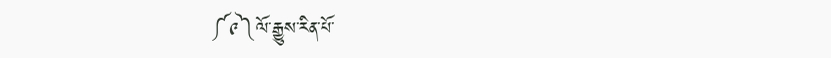༼༩༽ལོ་རྒྱུས་རིན་པོ་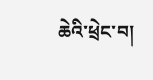ཆེའི་ཕྲེང་བ།